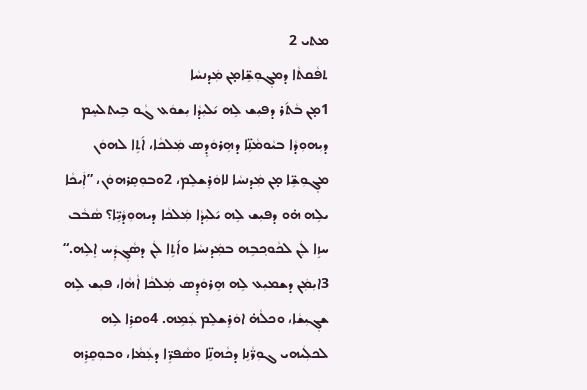ܡܬܝ 2
ܬܦܵܩܬܵܐ ܕܡܓ݂ܘܼܫܹ̈ܐܡ̣ܢ ܡܲܕܢܚܵܐ
1ܡ̣ܢ ܒܵܬ݇ܪ ܕܦܝܼܫ ܠܹܗ ܝ݇ܠܝܼܕܵܐ ܝܼܫܘܿܥ ܓܵܘ ܒܹܝܬܠܚܸܡ ܕܝܼܗܘܼܕܵܐ ܒܝܵܘܡܵܢܹ̈ܐ ܕܗܹܪܘܿܕܸܣ ܡܲܠܟܵܐ، ܐ݇ܬܹܐ ܠܗܘܿܢ ܡܓ݂ܘܼܫܹ̈ܐ ܡ̣ܢ ܡܲܕܢܚܵܐ ܠܐܘܿܪܸܫܠܸܡ، 2ܘܒܘܼܩܸܪܗܘܿܢ، ”ܐܲܝܟܵܐ ܝܠܹܗ ܗ̇ܘ ܕܦܝܼܫ ܠܹܗ ܝ݇ܠܝܼܕܵܐ ܡܲܠܟܵܐ ܕܝܗܘܼܕܵܝܹ̈ܐ؟ ܣܵܒܵܒ ܚܙܹܐ ܠܲܢ ܠܟܵܘܟ݂ܒܹܗ ܒܡܲܕܢܚܵܐ ܘܐ݇ܬܹܐ ܠܲܢ ܕܣܵܓ݂ܕܲܚ ܐܸܠܹܗ.“ 3ܐܝܼܡܲܢ ܕܫܡܝܼܥ ܠܹܗ ܗܹܪܘܿܕܸܣ ܡܲܠܟܵܐ ܐܵܗܵܐ، ܦܝܼܫ ܠܹܗ ܫܓ݂ܝܼܫܵܐ، ܘܟܠܵܗ̇ ܐܘܿܪܸܫܠܸܡ ܥܲܡܹܗ. 4ܘܩܪܹܐ ܠܹܗ ܠܟܠܲܝܗܝ ܓܘܼܪ̈ܵܢܹܐ ܕܟܵܗܢܹ̈ܐ ܘܣܵܦܪܹ̈ܐ ܕܥܲܡܵܐ، ܘܒܘܼܩܸܪܹܗ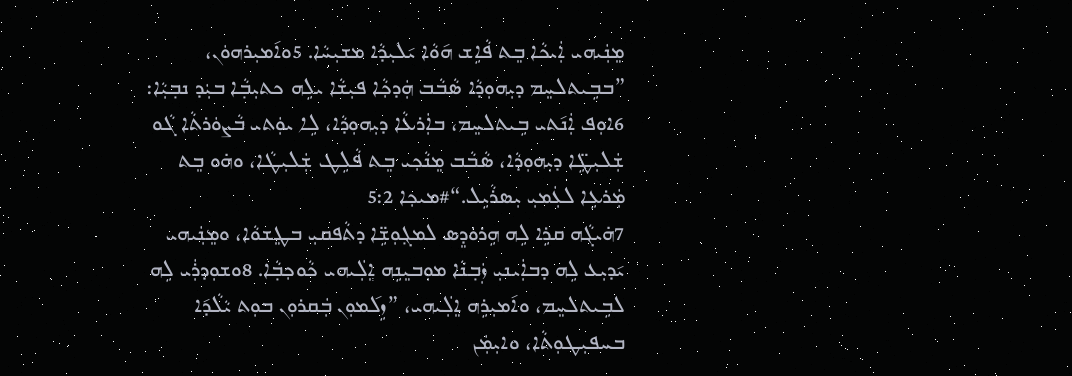ܡܸܢܲܝܗܝ ܐܲܝܟܵܐ ܒܸܬ ܦܵܐܹܫ ܗ݇ܘܵܐ ܝ݇ܠܝܼܕܵܐ ܡܫܝܼܚܵܐ. 5ܘܐ݇ܡܝܼܪܗܘܿܢ، ”ܒܒܹܝܬܠܚܸܡ ܕܝܼܗܘܼܕܵܐ ܣܵܒܵܒ ܗܲܕܟ݂ܵܐ ܦܝܼܫܵܐ ܝܠܹܗ ܟܬܝܼܒ݂ܵܐ ܒܝܲܕ ܢܒ݂ܝܼܵܐ:
6ܐܘܼܦ ܐܲܢ݇ܬܝ ܒܹܝܬܠܚܸܡ، ܒܐܲܪܥܵܐ ܕܝܼܗܘܼܕܵܐ، ܠܹܐ ܝܘܲܬܝ ܒܵܨܘܿܪܬܵܐ ܓܵܘ ܫܲܠܝܼܛܹ̈ܐ ܕܝܼܗܘܼܕܵܐ، ܣܵܒܵܒ ܡܸܢܵܟ݂ܝ ܒܸܬ ܦܵܠܹܛ ܫܲܠܝܼܛܵܐ، ܘܗ̇ܘ ܒܸܬ ܡܲܪܥܹܐ ܠܥܲܡܝܼ ܝܼܣܪܵܝܹܠ.“#ܡܝܟ݂ܐ 5:2
7ܗ̇ܝܓܵܗ ܩܪܹܐ ܠܹܗ ܗܹܪܘܿܕܸܣ ܠܡܓ݂ܘܼܫܹ̈ܐ ܕܬܵܦܩܝܼ ܒܛܸܫܘܵܐ، ܘܡܸܢܲܝܗܝ ܝ݇ܕܝܼܥ ܠܹܗ ܕܒܐܲܝܢܝܼ ܙܲܒ݂ܢܵܐ ܡܘܼܒܝܸܢܹܗ ܐܸܠܲܝܗܝ ܟܵܘܟ݂ܒ݂ܵܐ. 8ܘܫܘܼܕܪܲܝ ܠܹܗ ܠܒܹܝܬܠܚܸܡ، ܘܐ݇ܡܝܼܪܹܗ ܐܸܠܲܝܗܝ، ”ܙܹܠ݇ܡܘܼܢ ܒܲܩܪܘܼܢ ܒܘܼܬ ܝܵܠܵܕ݇ܐ ܒܚܦܝܼܛܘܼܬܵܐ، ܘܐܝܼܡܲܢ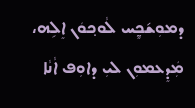ܕܡܘܼܫ݇ܟ̰ܸܚ ܠܵܘܟ݂ܘܿܢ ܐܸܠܹܗ، ܡܲܕܸܥܡܘܼܢ ܠܝܼ ܕܐܘܼܦ ܐܵܢܵܐ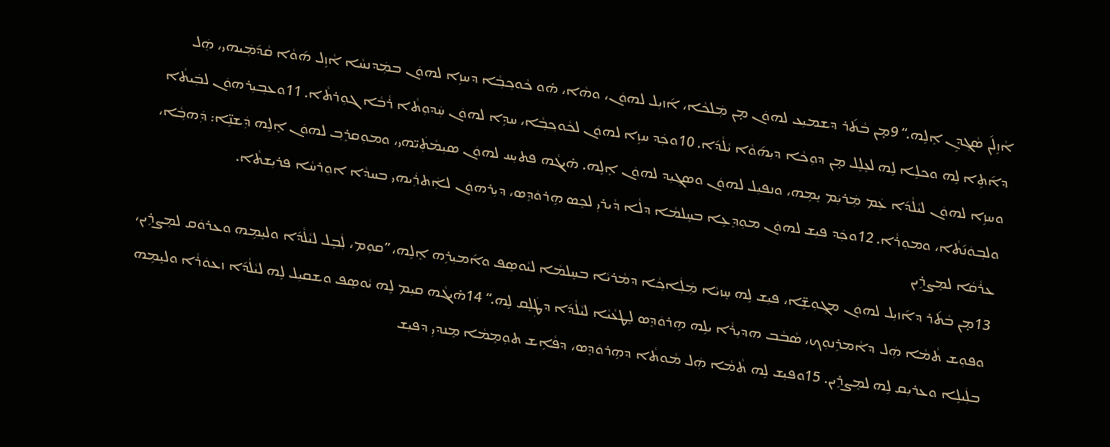ܐܵܙܹܠ݇ܢ ܣܵܓ݂ܕܹܢ ܐܸܠܹܗ.“ 9ܡ̣ܢ ܒܵܬ݇ܪ ܕܫܡܝܼܥ ܠܗܘܿܢ ܡ̣ܢ ܡܲܠܟܵܐ، ܐ݇ܙܝܼܠ ܠܗܘܿܢ، ܘܗܵܐ، ܗ̇ܘ ܟܵܘܟ݂ܒ݂ܵܐ ܕܚܙܹܐ ܠܗܘܿܢ ܒܡܲܕܢܚܵܐ ܐܵܙܹܠ ܗ݇ܘܵܐ ܩܵܕ݇ܡܲܝܗܝ، ܗܲܠ ܕܐ݇ܬܹܐ ܠܹܗ ܘܟܠܹܐ ܠܹܗ ܠܥܸܠܸܠ ܡ̣ܢ ܕܘܼܟܵܐ ܕܝܼܗ݇ܘܵܐ ܝܵܠܵܕ݇ܐ. 10ܘܟܲܕ ܚܙܹܐ ܠܗܘܿܢ ܠܟܵܘܟ݂ܒ݂ܵܐ، ܚܕܹܐ ܠܗܘܿܢ ܚܲܕܘܼܬܵܐ ܪܵܒܵܐ ܓܘܼܪܬܵܐ. 11ܘܥܒ݂ܝܼܪܗܘܿܢ ܠܒܲܝܬܵܐ ܘܚܙܹܐ ܠܗܘܿܢ ܠܝܵܠܵܕ݇ܐ ܥܲܡ ܡܲܪܝܲܡ ܝܸܡܹܗ، ܘܢܦܝܼܠ ܠܗܘܿܢ ܘܣܓ݂ܝܼܕ ܠܗܘܿܢ ܐܸܠܹܗ. ܗ̇ܝܓܵܗ ܦܬܝܼܚ ܠܗܘܿܢ ܣܝܼܡܵܬܲܝ̈ܗܝ، ܘܡܘܼܩܪܸܒ݂ ܠܗܘܿܢ ܐܸܠܹܗ ܕܲܫܢܹ̈ܐ: ܕܲܗܒ݂ܵܐ، ܘܠܒ݂ܘܿܢ݇ܬܵܐ، ܘܡܘܼܪܵܐ. 12ܘܟܲܕ ܦܝܼܫ ܠܗܘܿܢ ܡܘܼܕܸܥܹܐ ܒܚܸܠܡܵܐ ܕܠܵܐ ܕܵܝܪܝܼ ܠܟܸܣ ܗܹܪܘܿܕܸܣ، ܕܝܼܪܗܘܿܢ ܠܐܲܬܪܲܝܗܝ ܒܚܕܵܐ ܐܘܼܪܚܵܐ ܦܪܝܼܫܬܵܐ.
ܥܪܵܩܵܐ ܠܡܸܨܪܹܝܢ
13ܡ̣ܢ ܒܵܬ݇ܪ ܕܐ݇ܙܝܼܠ ܠܗܘܿܢ ܡܓ݂ܘܼܫܹ̈ܐ، ܦܝܼܫ ܠܹܗ ܚܸܙܝܵܐ ܡܲܠܲܐܟ݂ܵܐ ܕܡܵܪܝܵܐ ܒܚܸܠܡܵܐ ܠܝܵܘܣܸܦ ܘܐ݇ܡܝܼܪܹܗ ܐܸܠܹܗ، ”ܩܘܼܡ، ܠܲܒܸܠ ܠܝܵܠܵܕ݇ܐ ܘܠܝܸܡܹܗ ܘܥܪܘܿܩ ܠܡܸܨܪܹܝܢ، ܘܦܘܼܫ ܬܵܡܵܐ ܗܲܠ ܕܐܵܡܪܹܢܘܼܟ݂، ܣܵܒܵܒ ܗܕܝܼܪܵܐ ܝܠܹܗ ܗܹܪܘܿܕܸܣ ܠܸܛܥܵܝܵܐ ܠܝܵܠܵܕ݇ܐ ܕܛܲܠܸܩ ܠܹܗ.“ 14ܗ̇ܝܓܵܗ ܩܝܼܡ ܠܹܗ ܝܵܘܣܸܦ ܘܫܩܝܼܠ ܠܹܗ ܠܝܵܠܵܕ݇ܐ ܙܥܘܿܪܵܐ ܘܠܝܸܡܹܗ ܒܠܲܝܠܹܐ ܘܥܪܝܼܩ ܠܹܗ ܠܡܸܨܪܹܝܢ. 15ܘܦܝܼܫ ܠܹܗ ܬܵܡܵܐ ܗܲܠ ܡܵܘܬܵܐ ܕܗܹܪܘܿܕܸܣ، ܕܦܵܐܹܫ ܬܘܼܡܸܡܵܐ ܡܸܢܕܝܼ ܕܦܝܼܫ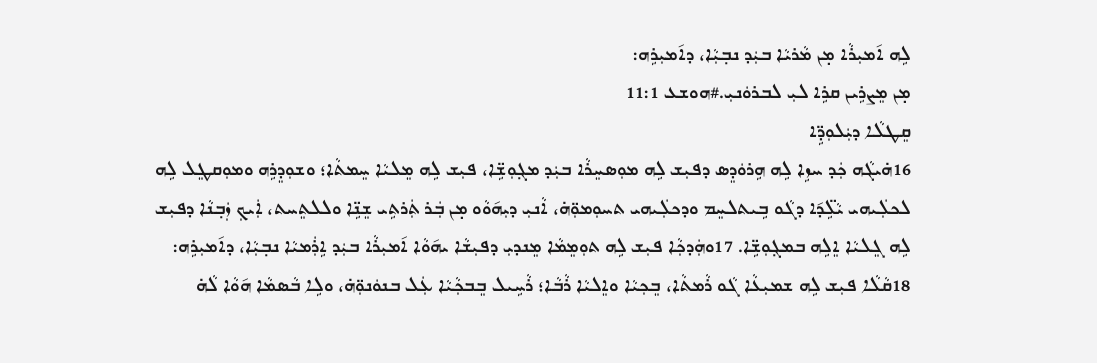ܠܹܗ ܐ݇ܡܝܼܪܵܐ ܡ̣ܢ ܡܵܪܝܵܐ ܒܝܲܕ ܢܒ݂ܝܼܵܐ، ܕܐ݇ܡܝܼܪܹܗ:
ܡ̣ܢ ܡܸܨܪܹܝܢ ܩܪܹܐ ܠܝܼ ܠܒܪܘܿܢܝܼ.#ܗܘܫܥ 11:1
ܩܸܛܠܵܐ ܕܝܲܠܘܼܕܹ̈ܐ
16ܗ̇ܝܓܵܗ ܟܲܕ ܚܙܹܐ ܠܹܗ ܗܹܪܘܿܕܸܣ ܕܦܝܼܫ ܠܹܗ ܡܘܼܣܚܸܪܵܐ ܒܝܲܕ ܡܓ݂ܘܼܫܹ̈ܐ، ܦܝܼܫ ܠܹܗ ܡܸܠܝܵܐ ܚܸܡܬܵܐ؛ ܘܫܘܼܕܸܪܹܗ ܘܡܘܼܩܛܸܠ ܠܹܗ ܠܟܠܲܝܗܝ ܝܵܠܹ̈ܕ݇ܐ ܕܓܵܘ ܒܹܝܬܠܚܸܡ ܘܕܟܠܲܝܗܝ ܬܚܘܼܡܘܼ̈ܗ̇، ܐܵܢܝܼ ܕܝܼܗ݇ܘܵܘ ܡ̣ܢ ܒܲܪ ܬܲܪܬܹܝ ܫܸܢܹ̈ܐ ܘܠܠܬܸܚܬ، ܐܲܝܟ݂ ܙܲܒ݂ܢܵܐ ܕܦܝܼܫ ܠܹܗ ܓܸܠܝܵܐ ܐܸܠܹܗ ܒܡܓ݂ܘܼܫܹ̈ܐ. 17ܘܗܲܕܟ݂ܵܐ ܦܝܼܫ ܠܹܗ ܬܘܼܡܸܡܵܐ ܡܸܢܕܝܼ ܕܦܝܼܫܵܐ ܝܗ݇ܘܵܐ ܐ݇ܡܝܼܪܵܐ ܒܝܲܕ ܐܹܪܲܡܝܵܐ ܢܒ݂ܝܼܵܐ، ܕܐ݇ܡܝܼܪܹܗ:
18ܩܵܠܵܐ ܦܝܼܫ ܠܹܗ ܫܡܝܼܥܵܐ ܓܵܘ ܪܵܡܬܵܐ، ܒܸܟ݂ܝܵܐ ܘܐܸܠܝܵܐ ܪܵܒܵܐ؛ ܪܵܚܹܝܠ ܒܸܒܟ݂ܵܝܵܐ ܥܲܠ ܒܢܘܿܢܘܼ̈ܗ̇، ܘܠܹܐ ܒܵܣܡܵܐ ܗ݇ܘܵܐ ܠܵܗ̇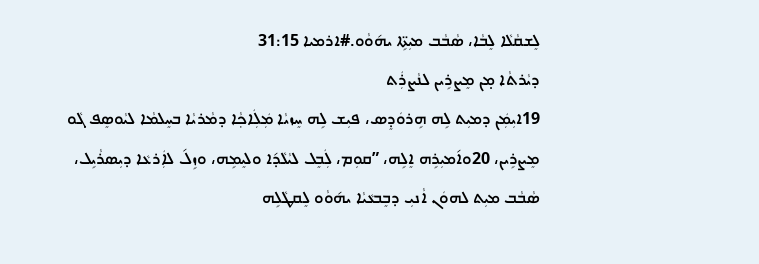ܠܸܫܩܵܠܵܐ ܠܸܒܵܐ، ܣܵܒܵܒ ܡܝܼܬܹ̈ܐ ܝܗ݇ܘܵܘ.#ܐܪܡܝܐ 31:15
ܕܝܵܪܬܵܐ ܡ̣ܢ ܡܸܨܪܹܝܢ ܠܢܵܨܪܲܬ
19ܐܝܼܡܲܢ ܕܡܝܼܬ ܠܹܗ ܗܹܪܘܿܕܸܣ، ܦܝܼܫ ܠܹܗ ܚܸܙܝܵܐ ܡܲܠܲܐܟ݂ܵܐ ܕܡܵܪܝܵܐ ܒܚܸܠܡܵܐ ܠܝܵܘܣܸܦ ܓܵܘ ܡܸܨܪܹܝܢ، 20ܘܐ݇ܡܝܼܪܹܗ ܐܸܠܹܗ، ”ܩܘܼܡ، ܠܲܒܸܠ ܠܝܵܠܵܕ݇ܐ ܘܠܝܸܡܹܗ، ܘܙܹܠ݇ ܠܐܲܪܥܵܐ ܕܝܼܣܪܵܝܹܠ، ܣܵܒܵܒ ܡܝܼܬ ܠܗܘܿܢ ܐܵܢܝܼ ܕܒܸܒܥܵܝܵܐ ܝܗ݇ܘܵܘ ܠܸܩܛܵܠܹܗ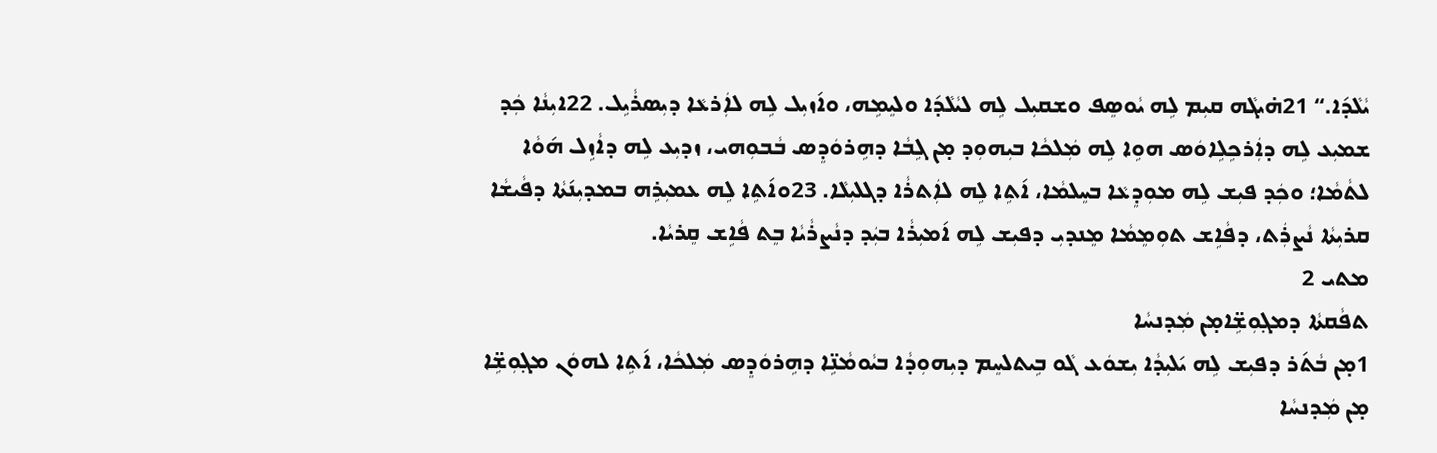ܝܵܠܵܕ݇ܐ.“ 21ܗ̇ܝܓܵܗ ܩܝܼܡ ܠܹܗ ܝܵܘܣܸܦ ܘܫܩܝܼܠ ܠܹܗ ܠܝܵܠܵܕ݇ܐ ܘܠܝܸܡܹܗ، ܘܐ݇ܙܝܼܠ ܠܹܗ ܠܐܲܪܥܵܐ ܕܝܼܣܪܵܝܹܠ. 22ܐܝܼܢܵܐ ܟܲܕ ܫܡܝܼܥ ܠܹܗ ܕܐܲܪܟܹܠܹܐܘܿܣ ܗܘܹܐ ܠܹܗ ܡܲܠܟܵܐ ܒܝܼܗܘܼܕ ܡ̣ܢ ܓܹܒܵܐ ܕܗܹܪܘܿܕܸܣ ܒܵܒܘܼܗܝ، ܙܕܝܼܥ ܠܹܗ ܕܐܵܙܹܠ ܗ݇ܘܵܐ ܠܬܵܡܵܐ؛ ܘܟܲܕ ܦܝܼܫ ܠܹܗ ܡܘܼܕܸܥܵܐ ܒܚܸܠܡܵܐ، ܐ݇ܬܹܐ ܠܹܗ ܠܐܲܬܪܵܐ ܕܓܠܝܼܠܵܐ. 23ܘܐ݇ܬܹܐ ܠܹܗ ܥܡܝܼܪܹܗ ܒܡܕܝܼܢ݇ܬܵܐ ܕܦܵܝܫܵܐ ܩܪܝܼܬܵܐ ܢܵܨܪܲܬ، ܕܦܵܐܹܫ ܬܘܼܡܸܡܵܐ ܡܸܢܕܝܼ ܕܦܝܼܫ ܠܹܗ ܐ݇ܡܝܼܪܵܐ ܒܝܲܕ ܕܢܵܨܪܵܝܵܐ ܒܸܬ ܦܵܐܹܫ ܩܸܪܝܵܐ.
ܡܬܝ 2
ܬܦܵܩܬܵܐ ܕܡܓ݂ܘܼܫܹ̈ܐܡ̣ܢ ܡܲܕܢܚܵܐ
1ܡ̣ܢ ܒܵܬ݇ܪ ܕܦܝܼܫ ܠܹܗ ܝ݇ܠܝܼܕܵܐ ܝܼܫܘܿܥ ܓܵܘ ܒܹܝܬܠܚܸܡ ܕܝܼܗܘܼܕܵܐ ܒܝܵܘܡܵܢܹ̈ܐ ܕܗܹܪܘܿܕܸܣ ܡܲܠܟܵܐ، ܐ݇ܬܹܐ ܠܗܘܿܢ ܡܓ݂ܘܼܫܹ̈ܐ ܡ̣ܢ ܡܲܕܢܚܵܐ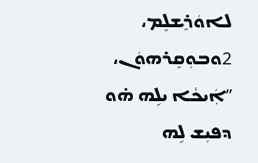ܠܐܘܿܪܸܫܠܸܡ، 2ܘܒܘܼܩܸܪܗܘܿܢ، ”ܐܲܝܟܵܐ ܝܠܹܗ ܗ̇ܘ ܕܦܝܼܫ ܠܹܗ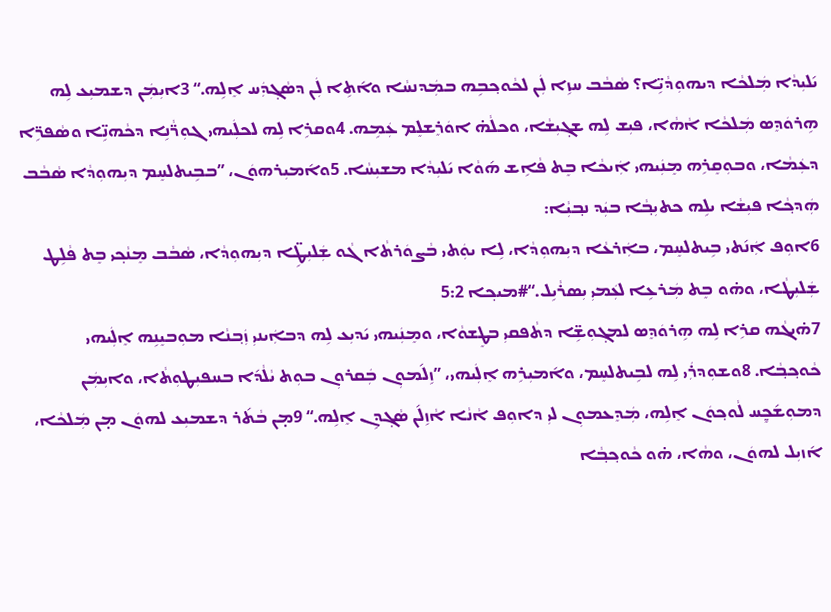ܝ݇ܠܝܼܕܵܐ ܡܲܠܟܵܐ ܕܝܗܘܼܕܵܝܹ̈ܐ؟ ܣܵܒܵܒ ܚܙܹܐ ܠܲܢ ܠܟܵܘܟ݂ܒܹܗ ܒܡܲܕܢܚܵܐ ܘܐ݇ܬܹܐ ܠܲܢ ܕܣܵܓ݂ܕܲܚ ܐܸܠܹܗ.“ 3ܐܝܼܡܲܢ ܕܫܡܝܼܥ ܠܹܗ ܗܹܪܘܿܕܸܣ ܡܲܠܟܵܐ ܐܵܗܵܐ، ܦܝܼܫ ܠܹܗ ܫܓ݂ܝܼܫܵܐ، ܘܟܠܵܗ̇ ܐܘܿܪܸܫܠܸܡ ܥܲܡܹܗ. 4ܘܩܪܹܐ ܠܹܗ ܠܟܠܲܝܗܝ ܓܘܼܪ̈ܵܢܹܐ ܕܟܵܗܢܹ̈ܐ ܘܣܵܦܪܹ̈ܐ ܕܥܲܡܵܐ، ܘܒܘܼܩܸܪܹܗ ܡܸܢܲܝܗܝ ܐܲܝܟܵܐ ܒܸܬ ܦܵܐܹܫ ܗ݇ܘܵܐ ܝ݇ܠܝܼܕܵܐ ܡܫܝܼܚܵܐ. 5ܘܐ݇ܡܝܼܪܗܘܿܢ، ”ܒܒܹܝܬܠܚܸܡ ܕܝܼܗܘܼܕܵܐ ܣܵܒܵܒ ܗܲܕܟ݂ܵܐ ܦܝܼܫܵܐ ܝܠܹܗ ܟܬܝܼܒ݂ܵܐ ܒܝܲܕ ܢܒ݂ܝܼܵܐ:
6ܐܘܼܦ ܐܲܢ݇ܬܝ ܒܹܝܬܠܚܸܡ، ܒܐܲܪܥܵܐ ܕܝܼܗܘܼܕܵܐ، ܠܹܐ ܝܘܲܬܝ ܒܵܨܘܿܪܬܵܐ ܓܵܘ ܫܲܠܝܼܛܹ̈ܐ ܕܝܼܗܘܼܕܵܐ، ܣܵܒܵܒ ܡܸܢܵܟ݂ܝ ܒܸܬ ܦܵܠܹܛ ܫܲܠܝܼܛܵܐ، ܘܗ̇ܘ ܒܸܬ ܡܲܪܥܹܐ ܠܥܲܡܝܼ ܝܼܣܪܵܝܹܠ.“#ܡܝܟ݂ܐ 5:2
7ܗ̇ܝܓܵܗ ܩܪܹܐ ܠܹܗ ܗܹܪܘܿܕܸܣ ܠܡܓ݂ܘܼܫܹ̈ܐ ܕܬܵܦܩܝܼ ܒܛܸܫܘܵܐ، ܘܡܸܢܲܝܗܝ ܝ݇ܕܝܼܥ ܠܹܗ ܕܒܐܲܝܢܝܼ ܙܲܒ݂ܢܵܐ ܡܘܼܒܝܸܢܹܗ ܐܸܠܲܝܗܝ ܟܵܘܟ݂ܒ݂ܵܐ. 8ܘܫܘܼܕܪܲܝ ܠܹܗ ܠܒܹܝܬܠܚܸܡ، ܘܐ݇ܡܝܼܪܹܗ ܐܸܠܲܝܗܝ، ”ܙܹܠ݇ܡܘܼܢ ܒܲܩܪܘܼܢ ܒܘܼܬ ܝܵܠܵܕ݇ܐ ܒܚܦܝܼܛܘܼܬܵܐ، ܘܐܝܼܡܲܢ ܕܡܘܼܫ݇ܟ̰ܸܚ ܠܵܘܟ݂ܘܿܢ ܐܸܠܹܗ، ܡܲܕܸܥܡܘܼܢ ܠܝܼ ܕܐܘܼܦ ܐܵܢܵܐ ܐܵܙܹܠ݇ܢ ܣܵܓ݂ܕܹܢ ܐܸܠܹܗ.“ 9ܡ̣ܢ ܒܵܬ݇ܪ ܕܫܡܝܼܥ ܠܗܘܿܢ ܡ̣ܢ ܡܲܠܟܵܐ، ܐ݇ܙܝܼܠ ܠܗܘܿܢ، ܘܗܵܐ، ܗ̇ܘ ܟܵܘܟ݂ܒ݂ܵܐ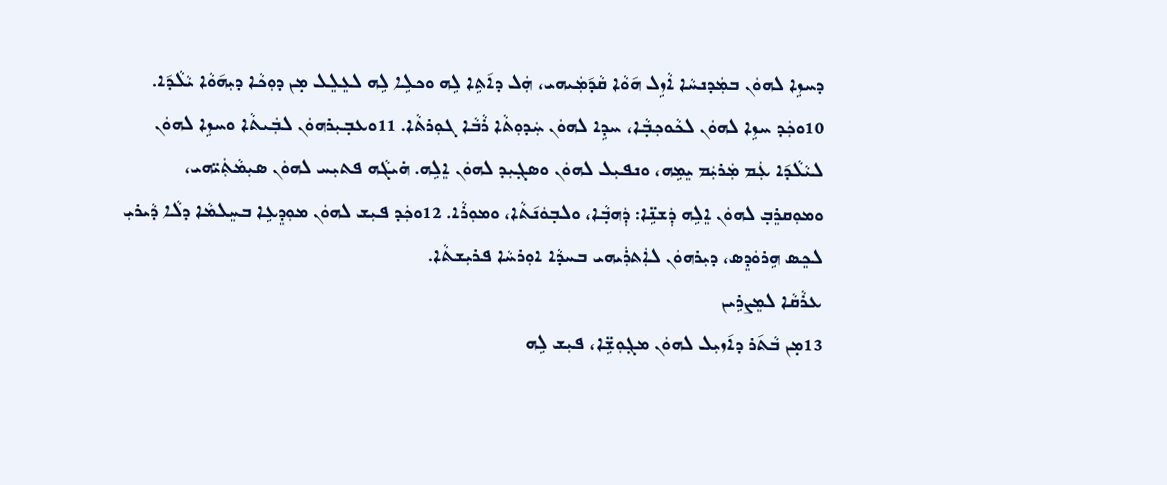ܕܚܙܹܐ ܠܗܘܿܢ ܒܡܲܕܢܚܵܐ ܐܵܙܹܠ ܗ݇ܘܵܐ ܩܵܕ݇ܡܲܝܗܝ، ܗܲܠ ܕܐ݇ܬܹܐ ܠܹܗ ܘܟܠܹܐ ܠܹܗ ܠܥܸܠܸܠ ܡ̣ܢ ܕܘܼܟܵܐ ܕܝܼܗ݇ܘܵܐ ܝܵܠܵܕ݇ܐ. 10ܘܟܲܕ ܚܙܹܐ ܠܗܘܿܢ ܠܟܵܘܟ݂ܒ݂ܵܐ، ܚܕܹܐ ܠܗܘܿܢ ܚܲܕܘܼܬܵܐ ܪܵܒܵܐ ܓܘܼܪܬܵܐ. 11ܘܥܒ݂ܝܼܪܗܘܿܢ ܠܒܲܝܬܵܐ ܘܚܙܹܐ ܠܗܘܿܢ ܠܝܵܠܵܕ݇ܐ ܥܲܡ ܡܲܪܝܲܡ ܝܸܡܹܗ، ܘܢܦܝܼܠ ܠܗܘܿܢ ܘܣܓ݂ܝܼܕ ܠܗܘܿܢ ܐܸܠܹܗ. ܗ̇ܝܓܵܗ ܦܬܝܼܚ ܠܗܘܿܢ ܣܝܼܡܵܬܲܝ̈ܗܝ، ܘܡܘܼܩܪܸܒ݂ ܠܗܘܿܢ ܐܸܠܹܗ ܕܲܫܢܹ̈ܐ: ܕܲܗܒ݂ܵܐ، ܘܠܒ݂ܘܿܢ݇ܬܵܐ، ܘܡܘܼܪܵܐ. 12ܘܟܲܕ ܦܝܼܫ ܠܗܘܿܢ ܡܘܼܕܸܥܹܐ ܒܚܸܠܡܵܐ ܕܠܵܐ ܕܵܝܪܝܼ ܠܟܸܣ ܗܹܪܘܿܕܸܣ، ܕܝܼܪܗܘܿܢ ܠܐܲܬܪܲܝܗܝ ܒܚܕܵܐ ܐܘܼܪܚܵܐ ܦܪܝܼܫܬܵܐ.
ܥܪܵܩܵܐ ܠܡܸܨܪܹܝܢ
13ܡ̣ܢ ܒܵܬ݇ܪ ܕܐ݇ܙܝܼܠ ܠܗܘܿܢ ܡܓ݂ܘܼܫܹ̈ܐ، ܦܝܼܫ ܠܹܗ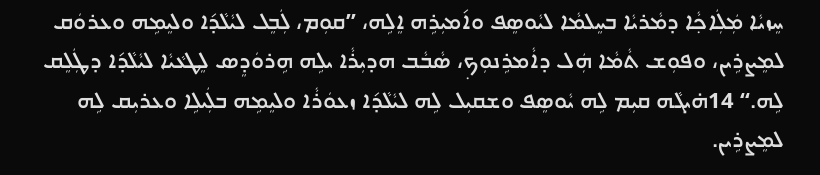ܚܸܙܝܵܐ ܡܲܠܲܐܟ݂ܵܐ ܕܡܵܪܝܵܐ ܒܚܸܠܡܵܐ ܠܝܵܘܣܸܦ ܘܐ݇ܡܝܼܪܹܗ ܐܸܠܹܗ، ”ܩܘܼܡ، ܠܲܒܸܠ ܠܝܵܠܵܕ݇ܐ ܘܠܝܸܡܹܗ ܘܥܪܘܿܩ ܠܡܸܨܪܹܝܢ، ܘܦܘܼܫ ܬܵܡܵܐ ܗܲܠ ܕܐܵܡܪܹܢܘܼܟ݂، ܣܵܒܵܒ ܗܕܝܼܪܵܐ ܝܠܹܗ ܗܹܪܘܿܕܸܣ ܠܸܛܥܵܝܵܐ ܠܝܵܠܵܕ݇ܐ ܕܛܲܠܸܩ ܠܹܗ.“ 14ܗ̇ܝܓܵܗ ܩܝܼܡ ܠܹܗ ܝܵܘܣܸܦ ܘܫܩܝܼܠ ܠܹܗ ܠܝܵܠܵܕ݇ܐ ܙܥܘܿܪܵܐ ܘܠܝܸܡܹܗ ܒܠܲܝܠܹܐ ܘܥܪܝܼܩ ܠܹܗ ܠܡܸܨܪܹܝܢ.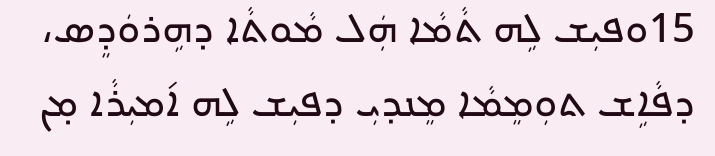15ܘܦܝܼܫ ܠܹܗ ܬܵܡܵܐ ܗܲܠ ܡܵܘܬܵܐ ܕܗܹܪܘܿܕܸܣ، ܕܦܵܐܹܫ ܬܘܼܡܸܡܵܐ ܡܸܢܕܝܼ ܕܦܝܼܫ ܠܹܗ ܐ݇ܡܝܼܪܵܐ ܡ̣ܢ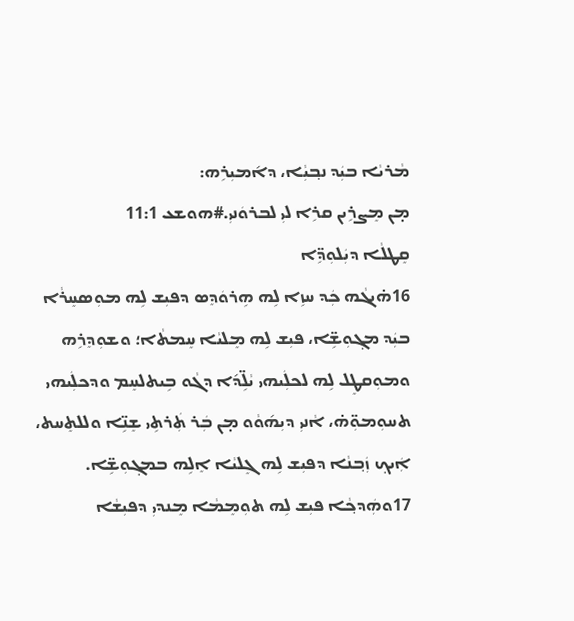ܡܵܪܝܵܐ ܒܝܲܕ ܢܒ݂ܝܼܵܐ، ܕܐ݇ܡܝܼܪܹܗ:
ܡ̣ܢ ܡܸܨܪܹܝܢ ܩܪܹܐ ܠܝܼ ܠܒܪܘܿܢܝܼ.#ܗܘܫܥ 11:1
ܩܸܛܠܵܐ ܕܝܲܠܘܼܕܹ̈ܐ
16ܗ̇ܝܓܵܗ ܟܲܕ ܚܙܹܐ ܠܹܗ ܗܹܪܘܿܕܸܣ ܕܦܝܼܫ ܠܹܗ ܡܘܼܣܚܸܪܵܐ ܒܝܲܕ ܡܓ݂ܘܼܫܹ̈ܐ، ܦܝܼܫ ܠܹܗ ܡܸܠܝܵܐ ܚܸܡܬܵܐ؛ ܘܫܘܼܕܸܪܹܗ ܘܡܘܼܩܛܸܠ ܠܹܗ ܠܟܠܲܝܗܝ ܝܵܠܹ̈ܕ݇ܐ ܕܓܵܘ ܒܹܝܬܠܚܸܡ ܘܕܟܠܲܝܗܝ ܬܚܘܼܡܘܼ̈ܗ̇، ܐܵܢܝܼ ܕܝܼܗ݇ܘܵܘ ܡ̣ܢ ܒܲܪ ܬܲܪܬܹܝ ܫܸܢܹ̈ܐ ܘܠܠܬܸܚܬ، ܐܲܝܟ݂ ܙܲܒ݂ܢܵܐ ܕܦܝܼܫ ܠܹܗ ܓܸܠܝܵܐ ܐܸܠܹܗ ܒܡܓ݂ܘܼܫܹ̈ܐ. 17ܘܗܲܕܟ݂ܵܐ ܦܝܼܫ ܠܹܗ ܬܘܼܡܸܡܵܐ ܡܸܢܕܝܼ ܕܦܝܼܫܵܐ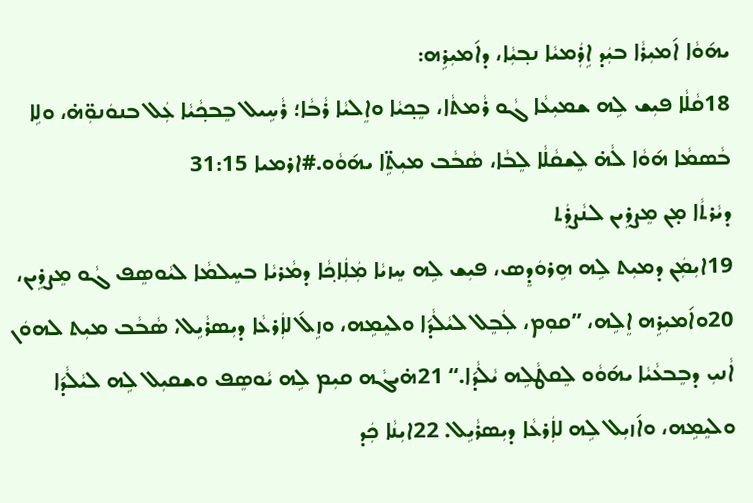ܝܗ݇ܘܵܐ ܐ݇ܡܝܼܪܵܐ ܒܝܲܕ ܐܹܪܲܡܝܵܐ ܢܒ݂ܝܼܵܐ، ܕܐ݇ܡܝܼܪܹܗ:
18ܩܵܠܵܐ ܦܝܼܫ ܠܹܗ ܫܡܝܼܥܵܐ ܓܵܘ ܪܵܡܬܵܐ، ܒܸܟ݂ܝܵܐ ܘܐܸܠܝܵܐ ܪܵܒܵܐ؛ ܪܵܚܹܝܠ ܒܸܒܟ݂ܵܝܵܐ ܥܲܠ ܒܢܘܿܢܘܼ̈ܗ̇، ܘܠܹܐ ܒܵܣܡܵܐ ܗ݇ܘܵܐ ܠܵܗ̇ ܠܸܫܩܵܠܵܐ ܠܸܒܵܐ، ܣܵܒܵܒ ܡܝܼܬܹ̈ܐ ܝܗ݇ܘܵܘ.#ܐܪܡܝܐ 31:15
ܕܝܵܪܬܵܐ ܡ̣ܢ ܡܸܨܪܹܝܢ ܠܢܵܨܪܲܬ
19ܐܝܼܡܲܢ ܕܡܝܼܬ ܠܹܗ ܗܹܪܘܿܕܸܣ، ܦܝܼܫ ܠܹܗ ܚܸܙܝܵܐ ܡܲܠܲܐܟ݂ܵܐ ܕܡܵܪܝܵܐ ܒܚܸܠܡܵܐ ܠܝܵܘܣܸܦ ܓܵܘ ܡܸܨܪܹܝܢ، 20ܘܐ݇ܡܝܼܪܹܗ ܐܸܠܹܗ، ”ܩܘܼܡ، ܠܲܒܸܠ ܠܝܵܠܵܕ݇ܐ ܘܠܝܸܡܹܗ، ܘܙܹܠ݇ ܠܐܲܪܥܵܐ ܕܝܼܣܪܵܝܹܠ، ܣܵܒܵܒ ܡܝܼܬ ܠܗܘܿܢ ܐܵܢܝܼ ܕܒܸܒܥܵܝܵܐ ܝܗ݇ܘܵܘ ܠܸܩܛܵܠܹܗ ܝܵܠܵܕ݇ܐ.“ 21ܗ̇ܝܓܵܗ ܩܝܼܡ ܠܹܗ ܝܵܘܣܸܦ ܘܫܩܝܼܠ ܠܹܗ ܠܝܵܠܵܕ݇ܐ ܘܠܝܸܡܹܗ، ܘܐ݇ܙܝܼܠ ܠܹܗ ܠܐܲܪܥܵܐ ܕܝܼܣܪܵܝܹܠ. 22ܐܝܼܢܵܐ ܟܲܕ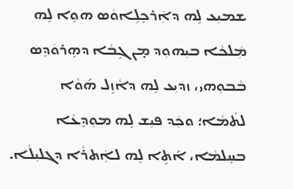ܫܡܝܼܥ ܠܹܗ ܕܐܲܪܟܹܠܹܐܘܿܣ ܗܘܹܐ ܠܹܗ ܡܲܠܟܵܐ ܒܝܼܗܘܼܕ ܡ̣ܢ ܓܹܒܵܐ ܕܗܹܪܘܿܕܸܣ ܒܵܒܘܼܗܝ، ܙܕܝܼܥ ܠܹܗ ܕܐܵܙܹܠ ܗ݇ܘܵܐ ܠܬܵܡܵܐ؛ ܘܟܲܕ ܦܝܼܫ ܠܹܗ ܡܘܼܕܸܥܵܐ ܒܚܸܠܡܵܐ، ܐ݇ܬܹܐ ܠܹܗ ܠܐܲܬܪܵܐ ܕܓܠܝܼܠܵܐ.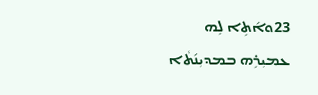23ܘܐ݇ܬܹܐ ܠܹܗ ܥܡܝܼܪܹܗ ܒܡܕܝܼܢ݇ܬܵܐ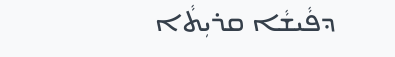ܕܦܵܝܫܵܐ ܩܪܝܼܬܵܐ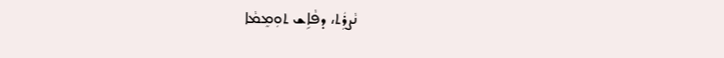ܢܵܨܪܲܬ، ܕܦܵܐܹܫ ܬܘܼܡܸܡܵܐ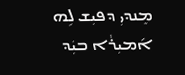ܡܸܢܕܝܼ ܕܦܝܼܫ ܠܹܗ ܐ݇ܡܝܼܪܵܐ ܒܝܲܕ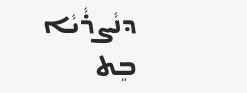ܕܢܵܨܪܵܝܵܐ ܒܸܬ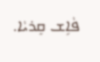ܦܵܐܹܫ ܩܸܪܝܵܐ.